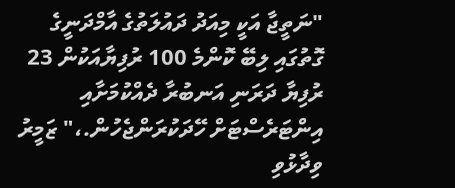"ނަތީޖާ އަކީ މިއަދު ދައުލަތުގެ އާމްދަނީގެ ގޮތުގައި ލިބޭ ކޮންމެ 100 ރުފިޔާއަކުން 23 ރުފިޔާ ދަރަނި އަނބުރާ ދެއްކުމަށާއި އިންޓަރެސްޓަށް ހޭދަކުރަންޖެހުން.،" ޒަމީރު ވިދާޅުވި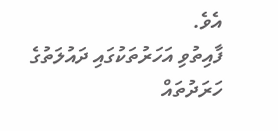އެވެ.
ފާއިތުވި އަހަރުތަކުގައި ދައުލަތުގެ ހަރަދުތައް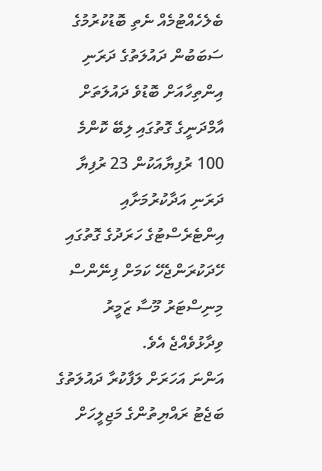ބެލެހެއްޓުމެއް ނެތި ބޮޑުކުރުމުގެ ސަބަބުން ދައުލަތުގެ ދަރަނި އިންތިހާއަށް ބޮޑުވެ ދައުލަތަށް އާމްދަނީގެ ގޮތުގައި ލިބޭ ކޮންމެ 100 ރުފިޔާއަކުން 23 ރުފިޔާ ދަރަނި އަދާކުރުމަށާއި އިންޓެރެސްޓުގެ ހަރަދުގެ ގޮތުގައި ހޭދަކުރަންޖެހޭ ކަމަށް ފިނޭންސް މިނިސްޓަރު މޫސާ ޒަމީރު ވިދާޅުވެއްޖެ އެވެ.
އަންނަ އަހަރަށް ލަފާކުރާ ދައުލަތުގެ ބަޖެޓު ރައްޔިތުންގެ މަޖިލީހަށް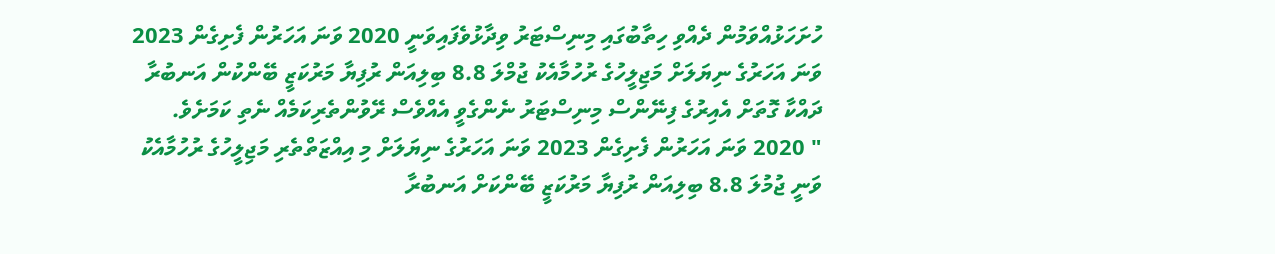ހުށަހަޅުއްވަމުން ދެއްވި ހިތާބުގައި މިނިސްޓަރު ވިދާޅުވެފައިވަނީ 2020 ވަނަ އަހަރުން ފެށިގެން 2023 ވަނަ އަހަރުގެ ނިޔަލަށް މަޖިލީހުގެ ރުހުމާއެކު ޖުމްލަ 8.8 ބިލިއަން ރުފިޔާ މަރުކަޒީ ބޭންކުން އަނބުރާ ދައްކާ ގޮތަށް އެއިރުގެ ފިނޭންސް މިނިސްޓަރު ނެންގެވީ އެއްވެސް ރޭވުންތެރިކަމެއް ނެތި ކަމަށެވެ.
" 2020 ވަނަ އަހަރުން ފެށިގެން 2023 ވަނަ އަހަރުގެ ނިޔަލަށް މި އިއްޒަތްތެރި މަޖިލީހުގެ ރުހުމާއެކު ވަނީ ޖުމުލަ 8.8 ބިލިއަން ރުފިޔާ މަރުކަޒީ ބޭންކަށް އަނބުރާ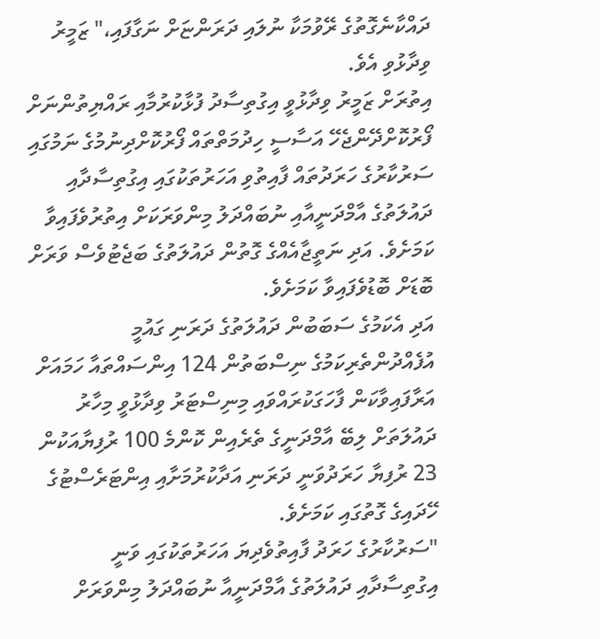ދައްކާނެގޮތުގެ ރޭވުމަކާ ނުލައި ދަރަންޏަށް ނަގާފައި،" ޒަމީރު ވިދާޅުވި އެވެ.
އިތުރަށް ޒަމީރު ވިދާޅުވީ އިގުތިސާދު ފުޅާކުރުމާއި ރައްޔިތުންނަށް ފޯރުކޮށްދޭންޖެހޭ އަސާސީ ހިދުމަތްތައް ފޯރުކޮށްދިނުމުގެ ނަމުގައި ސަރުކާރުގެ ހަރަދުތައް ފާއިތުވި އަހަރުތަކުގައި އިގުތިސާދާއި ދައުލަތުގެ އާމްދަނީއާއި ނުބައްދަލު މިންވަރަކަށް އިތުރުވެފައިވާ ކަމަށެވެ. އަދި ނަތީޖާއެއްގެ ގޮތުން ދައުލަތުގެ ބަޖެޓުވެސް ވަރަށް ބޮޑަށް ބޮޑުވެފައިވާ ކަމަށެވެ.
އަދި އެކަމުގެ ސަބަބުން ދައުލަތުގެ ދަރަނި ގައުމީ އުފެއްދުންތެރިކަމުގެ ނިސްބަތުން 124 އިންސައްތައާ ހަމައަށް އަރާފައިވާކަން ފާހަގަކުރައްވައި މިނިސްޓަރު ވިދާޅުވީ މިހާރު ދައުލަތަށް ލިބޭ އާމްދަނީގެ ތެރެއިން ކޮންމެ 100 ރުފިޔާއަކުން 23 ރުފިޔާ ހަރަދުވަނީ ދަރަނި އަދާކުރުމަށާއި އިންޓަރެސްޓުގެ ހޭދައިގެ ގޮތުގައި ކަމަށެވެ.
"ސަރުކާރުގެ ހަރަދު ފާއިތުވެދިޔަ އަހަރުތަކުގައި ވަނީ އިގުތިސާދާއި ދައުލަތުގެ އާމްދަނީއާ ނުބައްދަލު މިންވަރަށް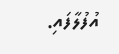އުފުލާފައި.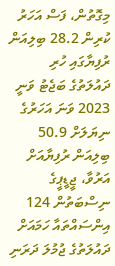މިގޮތުން، ފަސް އަހަރު ކުރިން 28.2 ބިލިއަން ރުފިޔާގައި ހުރި ދައުލަތުގެ ބަޖެޓު ވަނީ 2023 ވަނަ އަހަރުގެ ނިޔަލަށް 50.9 ބިލިއަން ރުފިޔާއަށް އަރުވާ، ޖީޑީޕީގެ ނިސްބަތުން 124 އިންސައްތައާ ހަމައަށް ދައުލަތުގެ ޖުމުލަ ދަރަނި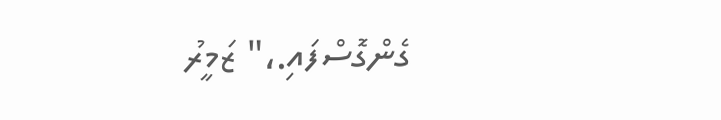ގެންގޮސްފައި.،" ޒަމީރު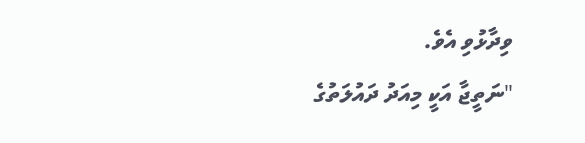ވިދާޅުވި އެވެ.
"ނަތީޖާ އަކީ މިއަދު ދައުލަތުގެ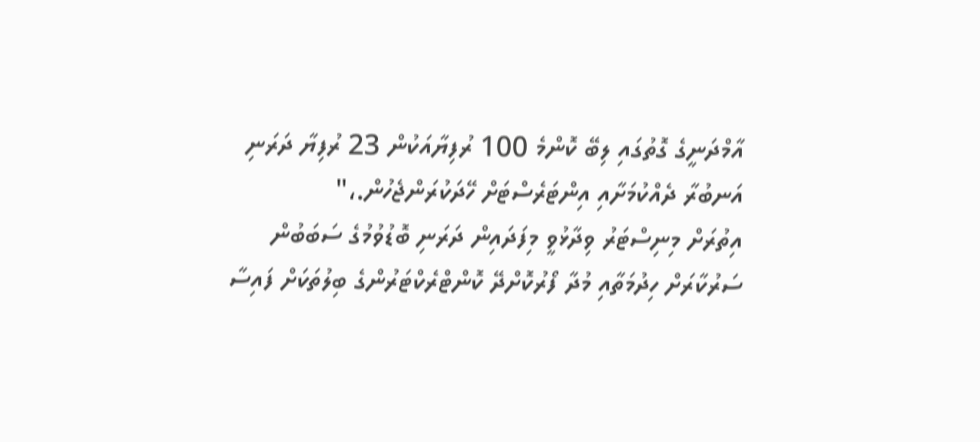އާމްދަނީގެ ގޮތުގައި ލިބޭ ކޮންމެ 100 ރުފިޔާއަކުން 23 ރުފިޔާ ދަރަނި އަނބުރާ ދެއްކުމަށާއި އިންޓަރެސްޓަށް ހޭދަކުރަންޖެހުން.،"
އިތުރަށް މިނިސްޓަރު ވިދާޅުވީ މިފަދައިން ދަރަނި ބޮޑުވުމުގެ ސަބަބުން ސަރުކާރަށް ހިދުމަތާއި މުދާ ފޯރުކޮށްދޭ ކޮންޓްރެކްޓަރުންގެ ބިލުތަކަށް ފައިސާ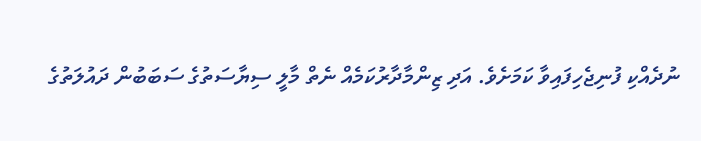ނުދެއްކި ފުނިޖެހިފައިވާ ކަމަށެވެ. އަދި ޒިންމާދާރުކަމެއް ނެތް މާލީ ސިޔާސަތުގެ ސަބަބުން ދައުލަތުގެ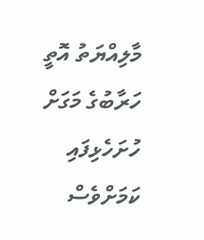މާލިއްޔަތު އޮތީ ހަރާބުގެ މަގަށް ހުށަހެޅިފައި ކަމަށްވެސް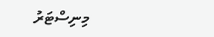މިނިސްޓަރު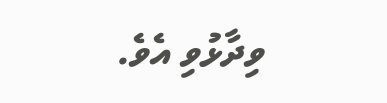ވިދާޅުވި އެވެ.